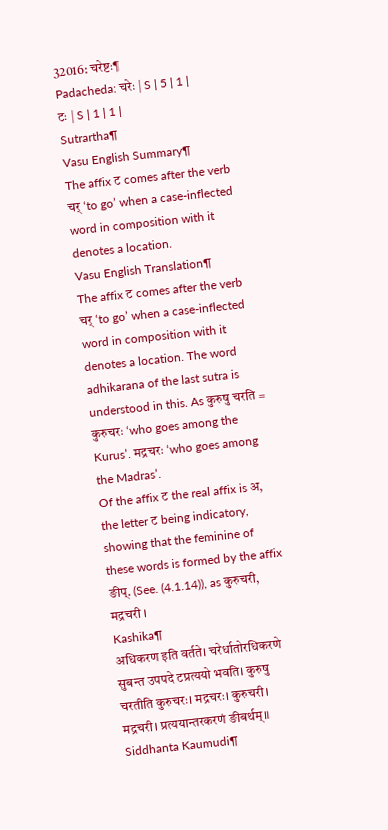32016: चरेष्टः¶
Padacheda: चरेः | S | 5 | 1 |
टः | S | 1 | 1 |
Sutrartha¶
Vasu English Summary¶
The affix ट comes after the verb चर् ‘to go’ when a case-inflected word in composition with it denotes a location.
Vasu English Translation¶
The affix ट comes after the verb चर् ‘to go’ when a case-inflected word in composition with it denotes a location. The word adhikarana of the last sutra is understood in this. As कुरुषु चरति = कुरुचरः ‘who goes among the Kurus’. मद्रचरः ‘who goes among the Madras’.
Of the affix ट the real affix is अ, the letter ट being indicatory, showing that the feminine of these words is formed by the affix ङीप्. (See. (4.1.14)), as कुरुचरी, मद्रचरी ।
Kashika¶
अधिकरण इति वर्तते। चरेर्धातोरधिकरणे सुबन्त उपपदे टप्रत्ययो भवति। कुरुषु चरतीति कुरुचरः। मद्रचरः। कुरुचरी। मद्रचरी। प्रत्ययान्तरकरणं ङीबर्थम्॥
Siddhanta Kaumudi¶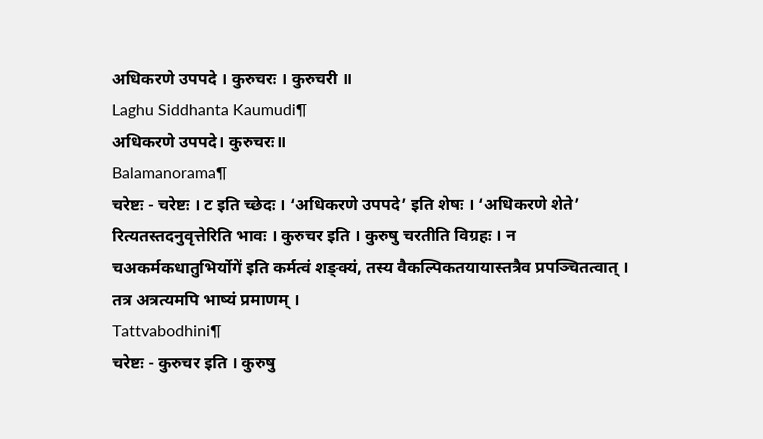अधिकरणे उपपदे । कुरुचरः । कुरुचरी ॥
Laghu Siddhanta Kaumudi¶
अधिकरणे उपपदे। कुरुचरः॥
Balamanorama¶
चरेष्टः - चरेष्टः । ट इति च्छेदः । ‘अधिकरणे उपपदे’ इति शेषः । ‘अधिकरणे शेते’ रित्यतस्तदनुवृत्तेरिति भावः । कुरुचर इति । कुरुषु चरतीति विग्रहः । न चअकर्मकधातुभिर्योगे॑ इति कर्मत्वं शङ्क्यं, तस्य वैकल्पिकतयायास्तत्रैव प्रपञ्चितत्वात् । तत्र अत्रत्यमपि भाष्यं प्रमाणम् ।
Tattvabodhini¶
चरेष्टः - कुरुचर इति । कुरुषु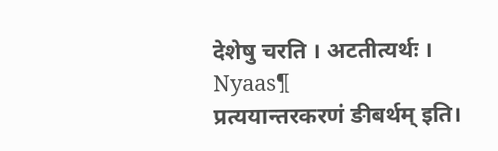देशेषु चरति । अटतीत्यर्थः ।
Nyaas¶
प्रत्ययान्तरकरणं ङीबर्थम् इति।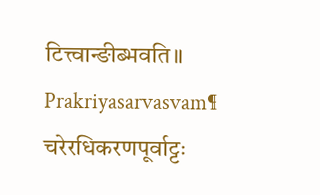टित्त्वान्ङीब्भवति॥
Prakriyasarvasvam¶
चरेरधिकरणपूर्वाट्टः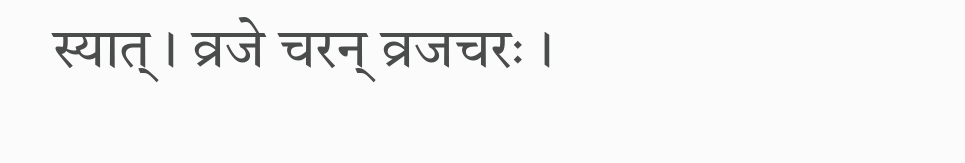स्यात् । व्रजे चरन् व्रजचरः ।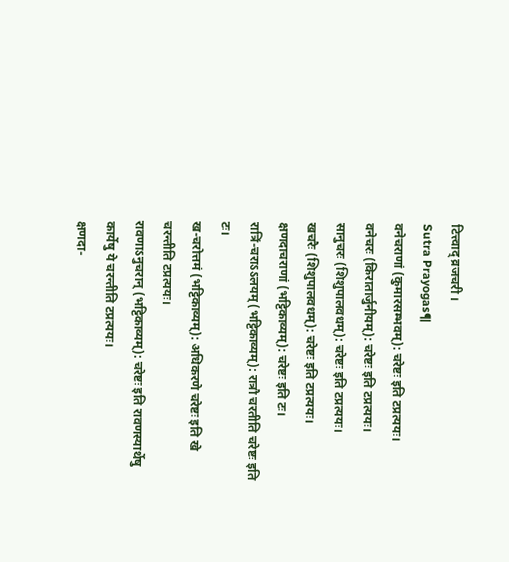टित्त्वाद् व्रजचरी ।
Sutra Prayogas¶
वनेचराणां (कुमारसम्भवम्): चरेष्टः इति टप्रत्ययः।
वनेचरः (किरातार्जुनीयम्): चरेष्टः इति टप्रत्ययः।
सानुचरः (शिशुपालवधम्): चरेष्टः इति टप्रत्ययः।
खचरैः (शिशुपालवधम्): चरेष्टः इति टप्रत्ययः।
क्षणदाचराणां (भट्टिकाव्यम्): चरेष्टः इति टः।
रात्रिं-चराऽऽलयम् (भट्टिकाव्यम्): रात्रौ चरतीति चरेष्टः इति टः।
ख-चरोत्तमं (भट्टिकाव्यम्): अधिकरणे चरेष्टः इति खे चरन्तीति टप्रत्ययः।
रावणाऽनुचरान् (भट्टिकाव्यम्): चरेष्टः इति रावणस्यार्थेषु कार्येषु ये चरन्तीति टप्रत्ययः।
क्षणदा-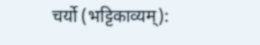चर्यो (भट्टिकाव्यम्):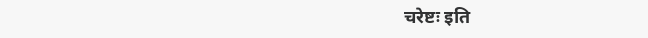चरेष्टः इति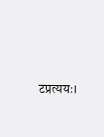टप्रत्ययः।